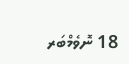18 ނޮވެމްބަރ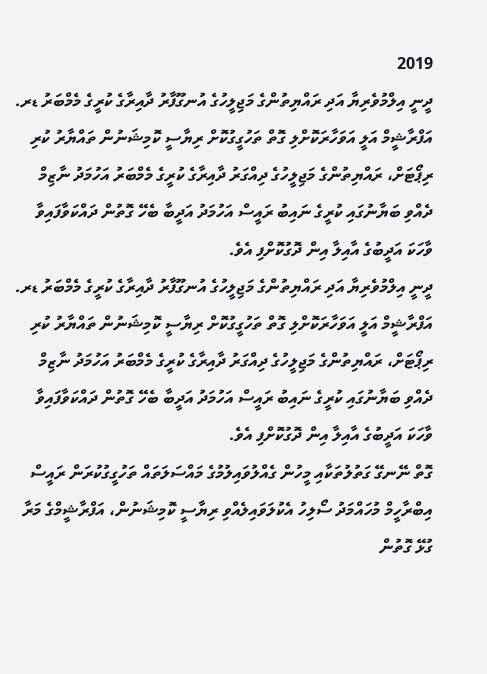2019
ދީނީ އިލްމުވެރިޔާ އަދި ރައްޔިތުންގެ މަޖިލީހުގެ އުނގޫފާރު ދާއިރާގެ ކުރީގެ މެމްބަރު ޑރ. އަފްރާޝީމް އަލީ އަވަހާރަކޮށްލި ގޮތް ތަހުގީގުކޮށް ރިޔާސީ ކޮމިޝަނުން ތައްޔާރު ކުރި ރިޕޯޓަށް، ރައްޔިތުންގެ މަޖިލީހުގެ ދިއްގަރު ދާއިރާގެ ކުރީގެ މެމްބަރު އަހުމަދު ނާޒިމް ދެއްވި ބަޔާނުގައި ކުރީގެ ނައިބު ރައީސް އަހުމަދު އަދީބާ ބެހޭ ގޮތުން ދައްކަވާފައިވާ ވާހަކަ އަދީބުގެ އާއިލާ އިން ދޮގުކޮށްފި އެވެ.
ދީނީ އިލްމުވެރިޔާ އަދި ރައްޔިތުންގެ މަޖިލީހުގެ އުނގޫފާރު ދާއިރާގެ ކުރީގެ މެމްބަރު ޑރ. އަފްރާޝީމް އަލީ އަވަހާރަކޮށްލި ގޮތް ތަހުގީގުކޮށް ރިޔާސީ ކޮމިޝަނުން ތައްޔާރު ކުރި ރިޕޯޓަށް، ރައްޔިތުންގެ މަޖިލީހުގެ ދިއްގަރު ދާއިރާގެ ކުރީގެ މެމްބަރު އަހުމަދު ނާޒިމް ދެއްވި ބަޔާނުގައި ކުރީގެ ނައިބު ރައީސް އަހުމަދު އަދީބާ ބެހޭ ގޮތުން ދައްކަވާފައިވާ ވާހަކަ އަދީބުގެ އާއިލާ އިން ދޮގުކޮށްފި އެވެ.
ގޮތް ނޭނގޭ ގަތުލުތަކާއި މީހުން ގެއްލުވައިލުމުގެ މައްސަލަތައް ތަހުގީގުކުރަން ރައީސް އިބްރާހީމް މުހައްމަދު ސޯލިހު އެކުލަވައިލެއްވި ރިޔާސީ ކޮމިޝަނުން، އަފްރާޝީމްގެ މަރާ ގުޅޭ ގޮތުން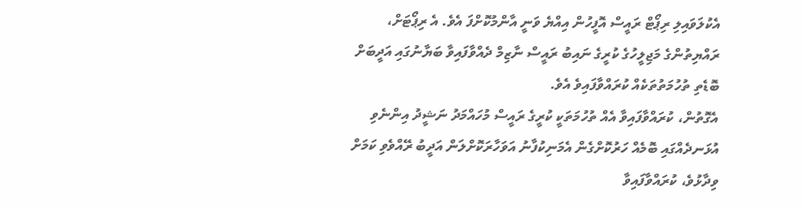އެކުލަވައިލި ރިޕޯޓް ރައީސް އޮފީހުން އިއްޔެ ވަނީ އާންމުކޮށްފަ އެވެ. އެ ރިޕޯޓަށް، ރައްޔިތުންގެ މަޖިލީހުގެ ކުރީގެ ނައިބު ރައީސް ނާޒިމް ދެއްވާފައިވާ ބަޔާނުގައި އަދީބަށް ބޮޑެތި ތުހުމަތުތަކެއް ކުރައްވާފައިވެ އެވެ.
އެގޮތުން، ކުރައްވާފައިވާ އެއް ތުހުމަތަކީ ކުރީގެ ރައީސް މުހައްމަދު ނަޝީދު އިންނެވި އުޅަނދެއްގައި ބޮމެއް ހަރުކޮށްގެން އެމަނިކުފާނު އަވަހާރަކޮށްލަން އަދީބު ރޭއްވެވި ކަމަށް ވިދާޅުވެ، ކުރައްވާފައިވާ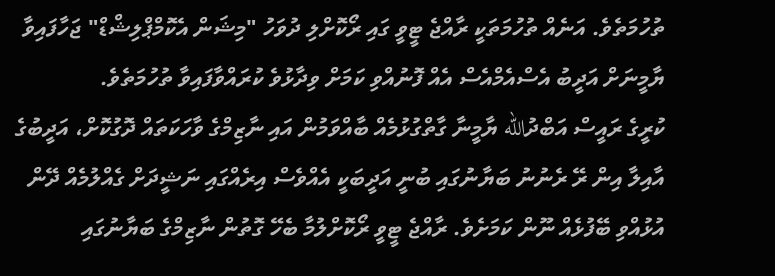ތުހުމަތެވެ. އަނެއް ތުހުމަތަކީ ރާއްޖެ ޓީވީ ގައި ރޯކޮށްލި ދުވަހު "މިޝަން އެކޮމްޕްލިޝްޑް" ޖަހާފައިވާ ޔާމީނަށް އަދީބު އެސްއެމްއެސް އެއް ފޮނުއްވި ކަމަށް ވިދާޅުވެ ކުރައްވާފައިވާ ތުހުމަތެވެ.
ކުރީގެ ރައީސް އަބްދުالله ޔާމީނާ ގާތްގުޅުމެއް ބާއްވަމުން އައި ނާޒިމްގެ ވާހަކަތައް ދޮގުކޮށް، އަދީބުގެ އާއިލާ އިން ރޭ ރެނުނު ބަޔާނުގައި ބުނީ އަދީބަކީ އެއްވެސް އިރެއްގައި ނަޝީދަށް ގެއްލުމެއް ދޭން އުޅުއްވި ބޭފުޅެއް ނޫން ކަމަށެވެ. ރާއްޖެ ޓީވީ ރޯކޮށްލުމާ ބެހޭ ގޮތުން ނާޒިމްގެ ބަޔާނުގައި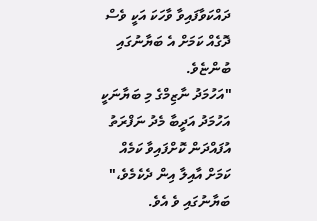ދައްކަވާފައިވާ ވާހަކަ އަކީ ވެސް ދޮގެއް ކަމަށް އެ ބަޔާނުގައި ބުންޏެވެ.
"އަހުމަދު ނާޒިމްގެ މި ބަޔާނަކީ އަހުމަދު އަދީބާ މެދު ނަފްރަތު އުފައްދަން ކޮށްފައިވާ ކަމެއް ކަމަށް އާއިލާ އިން ދެކެމެވެ،" ބަޔާނުގައި ވެ އެވެ.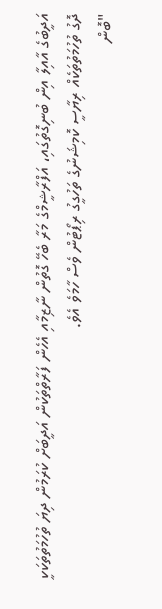އަދީބުގެ އާއިލާ އިން ބުނިގޮތުގައި، އަފްރާޝީމްގެ މަރާ ބެހޭ ގޮތުން ނާޒިމާއި އެހެން ފަރާތްތަކުން އަދީބަށް ކުރަމުން ދިޔަ ތުހުމަތުތަކަކީ ދޮގު ތުހުމަތުތަކެއް ރިޔާސީ ކޮމިޝަނުގެ ތަހުގީގު ރިޕޯޓުން ވެސް ހާމަވެ އެވެ.
"ބޮން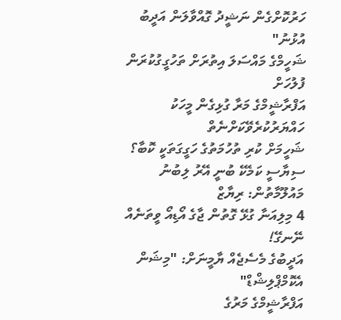ހަރުކޮށްގެން ނަޝީދު ގޮއްވާލަން އަދީބު އުޅުނު"
ޝަހީމްގެ މައްސަލަ އިތުރަށް ތަހުގީގުކުރަން ފުލުހަށް
އަފްރާޝީމްގެ މަރާ ގުޅިގެން މީހަކު ހައްޔަރުކުރެވޭކަށްނެތް
ޝަހީމަށް ކުރި ތުހުމަތުގެ ހަގީގަތަކީ ކޮބާ؟
ސިޔާސީ ކަމެކޭ ބުނީ އޭރު ލިބުނު މައުލޫމާތުން: ރިޔާޒް
4 މިލިއަނާ ގުޅޭ ގޮތުން ޖާގެ އޯޑިއޯ ވީތަނެއް ނޭނގޭ!
އަދީބުގެ މެސެޖެއް ޔާމީނަށް: "މިޝަން އެކޮމްޕްލިޝްޑް"
އަފްރާޝީމްގެ މަރުގެ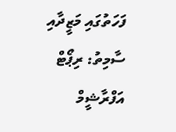ފަހަތުގައި މަޒީދާއި ސާމިތު: ރިޕޯޓް
އަފްރާޝީމް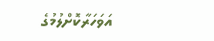އަވަހަރާކޮށްލުމުގެ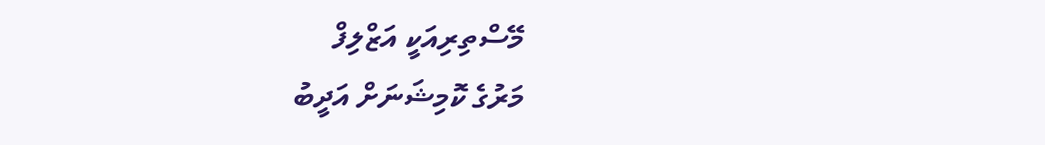މޭސްތިރިއަކީ އަޒްލިފް
މަރުގެ ކޮމިޝަނަށް އަދީބު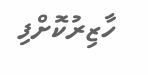ހާޒިރުކޮށްފި